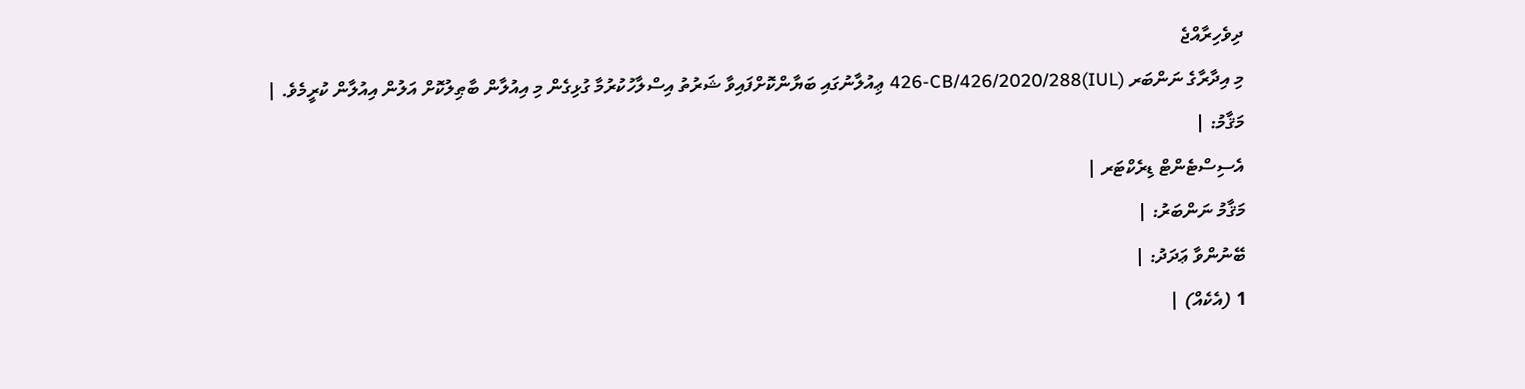ދިވެހިރާއްޖެ
މި އިދާރާގެ ނަންބަރ (IUL)426-CB/426/2020/288 ޢިއުލާނުގައި ބަޔާންކޮށްފައިވާ ޝަރުތު އިސްލާހުކުރުމާ ގުޅިގެން މި އިއުލާން ބާޠިލުކޮށް އަލުން އިއުލާން ކުރީމެވެ. |
މަޤާމު: |
އެސިސްޓެންޓް ޑިރެކްޓަރ |
މަޤާމު ނަންބަރު: |
ބޭނުންވާ ޢަދަދު: |
1 (އެކެއް) |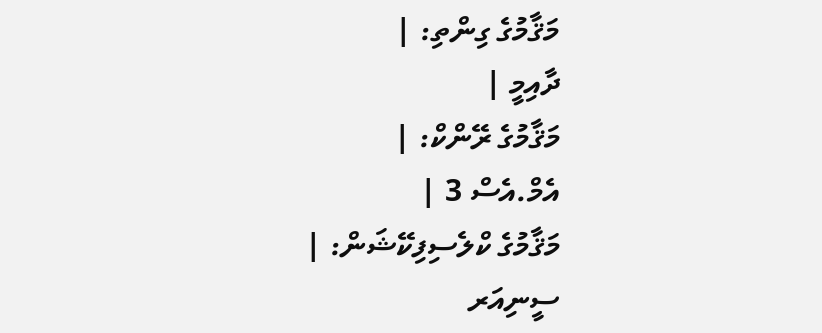މަޤާމުގެ ގިންތި: |
ދާއިމީ |
މަޤާމުގެ ރޭންކް: |
އެމް.އެސް 3 |
މަޤާމުގެ ކްލެސިފިކޭޝަން: |
ސީނިއަރ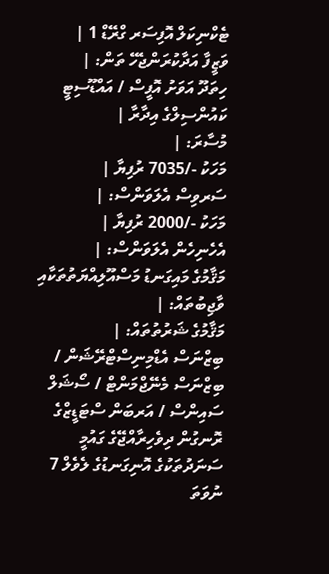ޓެކްނިކަލް އޮފިސަރ ގްރޭޑް 1 |
ވަޒީފާ އަދާކުރަންޖެހޭ ތަން: |
ހިތަދޫ އަވަށު އޮފީސް / އައްޑޫސިޓީ ކައުންސިލްގެ އިދާރާ |
މުސާރަ: |
މަހަކު -/7035 ރުފިޔާ |
ސަރވިސް އެލަވަންސް: |
މަހަކު -/2000 ރުފިޔާ |
އެހެނިހެން އެލަވަންސް: |
މަޤާމުގެ މައިގަނޑު މަސްއޫލިއްޔަތުތަކާއި ވާޖިބުތައް: |
މަޤާމުގެ ޝަރުތުތައް: |
ބިޒްނަސް އެޑްމިނިސްޓްރޭޝަން / ބިޒްނަސް މެނޭޖްމަންޓް / ސޯޝަލް ސައިންސް / އަރބަން ސްޓަޑީޒްގެ ރޮނގުން ދިވެހިރާއްޖޭގެ ގައުމީ ސަނަދުތަކުގެ އޮނިގަނޑުގެ ލެވެލް 7 ނުވަތަ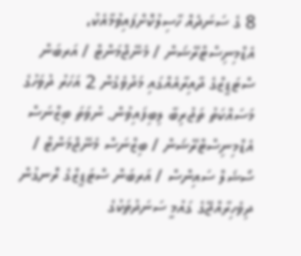8 ގެ ސަނަދެއް ހާސިލުކޮށްފައިވުމާއެކު، އެޑްމިނިސްޓްރޭޝަން / މެނޭޖްމަންޓް / އަރބަން ސްޓަޑީޒްގެ ދާއިރާއެއްގައި މަދުވެގެން 2 އަހަރު ދުވަހުގެ މަސައްކަތު ތަޖުރިބާ ލިބިފައިވުން. ނުވަތަ ބިޒްނަސް އެޑްމިނިސްޓްރޭޝަން / ބިޒްނަސް މެނޭޖްމަންޓް / ސޯޝަލް ސައިންސް / އަރބަން ސްޓަޑީޒްގެ ރޮނގުން ދިވެހިރާއްޖޭގެ ގައުމީ ސަނަދުތަކުގެ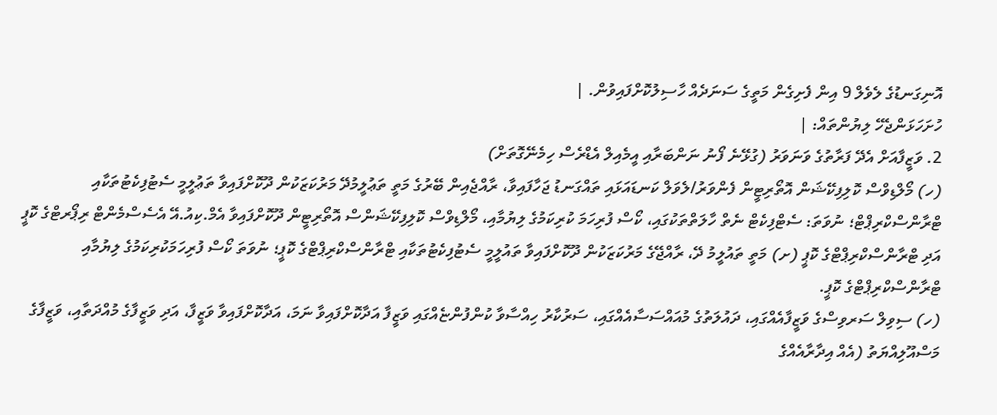އޮނިގަނޑުގެ ލެވެލް 9 އިން ފެށިގެން މަތީގެ ސަނަދެއް ހާސިލުކޮށްފައިވުން. |
ހުށަހަޅަންޖެހޭ ލިޔުންތައް: |
2. ވަޒީފާއަށް އެދޭ ފަރާތުގެ ވަނަވަރު (ގުޅޭނެ ފޯނު ނަންބަރާއި އީމެއިލް އެޑްރެސް ހިމެނޭގޮތަށް)
(ހ) މޯލްޑިވްސް ކޮލިފިކޭޝަން އޮތޯރިޓީން ފެންވަރު/ލެވަލް ކަނޑައަޅައި ތައްގަނޑު ޖަހާފައިވާ، ރާއްޖެއިން ބޭރުގެ މަތީ ތަޢުލީމުދޭ މަރުކަޒަކުން ދޫކޮށްފައިވާ ތަޢުލީމީ ސެޓުފިކެޓުތަކާއި ޓްރާންސްކްރިޕްޓް؛ ނުވަތަ: ސެޓްފިކެޓް ނެތް ހާލަތްތަކުގައި، ކޯސް ފުރިހަމަ ކުރިކަމުގެ ލިޔުމާއި، މޯލްޑިވްސް ކޮލިފިކޭޝަންސް އޮތޯރިޓީން ދޫކޮށްފައިވާ އެމް.ކިއު.އޭ އެސެސްމެންޓް ރިޕޯރޓްގެ ކޮޕީ އަދި ޓްރާންސްކްރިޕްޓްގެ ކޮޕީ (ށ) މަތީ ތައުލީމު ދޭ، ރާއްޖޭގެ މަރުކަޒަކުން ދޫކޮށްފައިވާ ތައުލީމީ ސެޓުފިކެޓުތަކާއި ޓްރާންސްކްރިޕްޓްގެ ކޮޕީ؛ ނުވަތަ ކޯސް ފުރިހަމަކުރިކަމުގެ ލިޔުމާއި ޓްރާންސްކްރިޕްޓްގެ ކޮޕީ.
(ހ) ސިވިލް ސަރވިސްގެ ވަޒީފާއެއްގައި، ދައުލަތުގެ މުއައްސަސާއެއްގައި، ސަރުކާރު ހިއްސާވާ ކުންފުންޏެއްގައި ވަޒީފާ އަދާކޮށްފައިވާ ނަމަ، އަދާކޮށްފައިވާ ވަޒީފާ، އަދި ވަޒީފާގެ މުއްދަތާއި، ވަޒީފާގެ މަސްއޫލިއްޔަތު (އެއް އިދާރާއެއްގެ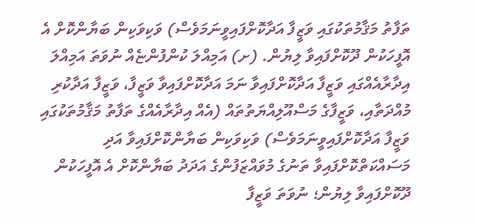ތަފާތު މަޤާމުތަކުގައި ވަޒީފާ އަދާކޮށްފައިވީނަމަވެސް) ވަކިވަކިން ބަޔާންކޮށް އެ އޮފީހަކުން ދޫކޮށްފައިވާ ލިޔުން. (ށ) އަމިއްލަ ކުންފުންޏެއް ނުވަތަ އަމިއްލަ އިދާރާއެއްގައި ވަޒީފާ އަދާކޮށްފައިވާ ނަމަ އަދާކޮށްފައިވާ ވަޒީފާ، ވަޒީފާ އަދާކުރި މުއްދަތާއި، ވަޒީފާގެ މަސްއޫލިއްޔަތުތައް (އެއް އިދާރާއެއްގެ ތަފާތު މަޤާމުތަކުގައި ވަޒީފާ އަދާކޮށްފައިވީނަމަވެސް) ވަކިވަކިން ބަޔާންކޮށްފައިވާ އަދި މަސައްކަތްކޮށްފައިވާ ތަނުގެ މުވައްޒަފުންގެ އަދަދު ބަޔާންކޮށް އެ އޮފީހަކުން ދޫކޮށްފައިވާ ލިޔުން؛ ނުވަތަ ވަޒީފާ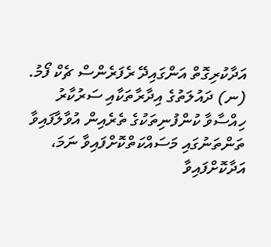އަދާކުރިގޮތް އަންގައިދޭ ރެފަރެންސް ޗެކް ފޯމު. (ނ) ދައުލަތުގެ އިދާރާތަކާއި ސަރުކާރު ހިއްސާވާ ކުންފުނިތަކުގެ ތެރެއިން އުވާލާފައިވާ ތަންތަނުގައި މަސައްކަތްކޮށްފައިވާ ނަމަ، އަދާކޮށްފައިވާ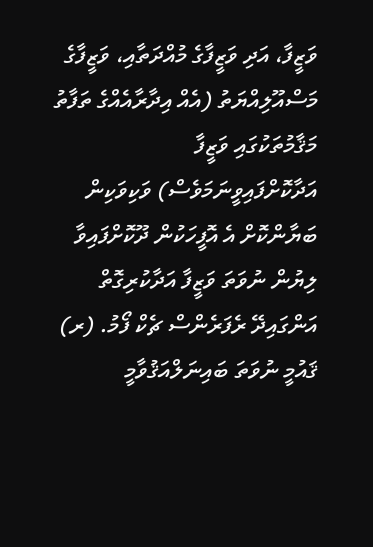ވަޒީފާ، އަދި ވަޒީފާގެ މުއްދަތާއި، ވަޒީފާގެ މަސްއޫލިއްޔަތު (އެއް އިދާރާއެއްގެ ތަފާތު މަޤާމުތަކުގައި ވަޒީފާ އަދާކޮށްފައިވީނަމަވެސް) ވަކިވަކިން ބަޔާންކޮށް އެ އޮފީހަކުން ދޫކޮށްފައިވާ ލިޔުން ނުވަތަ ވަޒީފާ އަދާކުރިގޮތް އަންގައިދޭ ރެފަރެންސް ޗެކް ފޯމު. (ރ) ޤައުމީ ނުވަތަ ބައިނަލްއަޤުވާމީ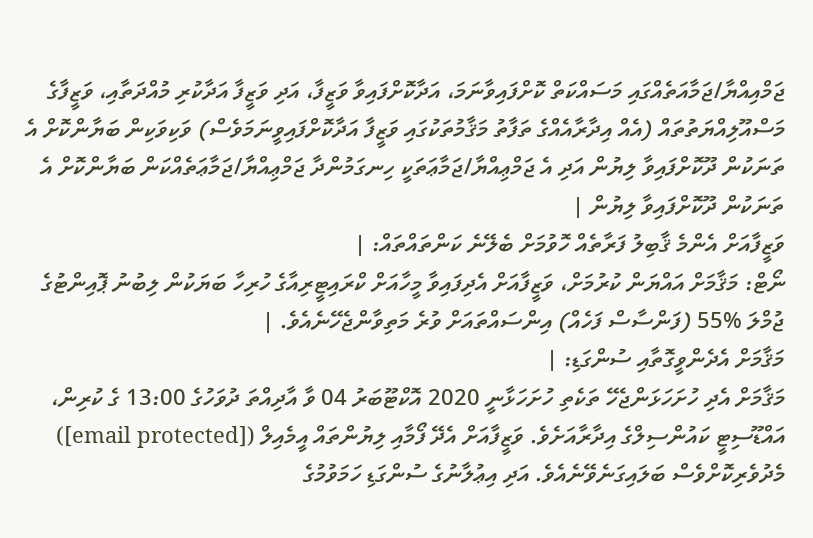ޖަމްއިއްޔާ/ޖަމާއަތެއްގައި މަސައްކަތް ކޮށްފައިވާނަމަ، އަދާކޮށްފައިވާ ވަޒީފާ، އަދި ވަޒީފާ އަދާކުރި މުއްދަތާއި، ވަޒީފާގެ މަސްއޫލިއްޔަތުތައް (އެއް އިދާރާއެއްގެ ތަފާތު މަޤާމުތަކުގައި ވަޒީފާ އަދާކޮށްފައިވީނަމަވެސް) ވަކިވަކިން ބަޔާންކޮށް އެ ތަނަކުން ދޫކޮށްފައިވާ ލިޔުން އަދި އެ ޖަމްޢިއްޔާ/ޖަމާޢަތަކީ ހިނގަމުންދާ ޖަމްޢިއްޔާ/ޖަމާޢަތެއްކަން ބަޔާންކޮށް އެ ތަނަކުން ދޫކޮށްފައިވާ ލިޔުން |
ވަޒީފާއަށް އެންމެ ޤާބިލު ފަރާތެއް ހޮވުމަށް ބެލޭނެ ކަންތައްތައް: |
ނޯޓް: މަޤާމަށް އައްޔަން ކުރުމަށް، ވަޒީފާއަށް އެދިފައިވާ މީހާއަށް ކްރައިޓީރިއާގެ ހުރިހާ ބަޔަކުން ލިބުނު ޕޮއިންޓުގެ ޖުމްލަ %55 (ފަންސާސް ފަހެއް) އިންސައްތައަށް ވުރެ މަތިވާންޖެހޭނެއެވެ. |
މަޤާމަށް އެދެންވީގޮތާއި ސުންގަޑި: |
މަޤާމަށް އެދި ހުށަހަޅަންޖެހޭ ތަކެތި ހުށަހަޅާނީ 2020 އޮކްޓޫބަރު 04 ވާ އާދިއްތަ ދުވަހުގެ 13:00 ގެ ކުރިން، އައްޑޫސިޓީ ކައުންސިލްގެ އިދާރާއަށެވެ. ވަޒީފާއަށް އެދޭ ފޯމާއި ލިޔުންތައް އީމެއިލް ([email protected]) މެދުވެރިކޮށްވެސް ބަލައިގަނެވޭނެއެވެ. އަދި އިޢުލާނުގެ ސުންގަޑި ހަމަވުމުގެ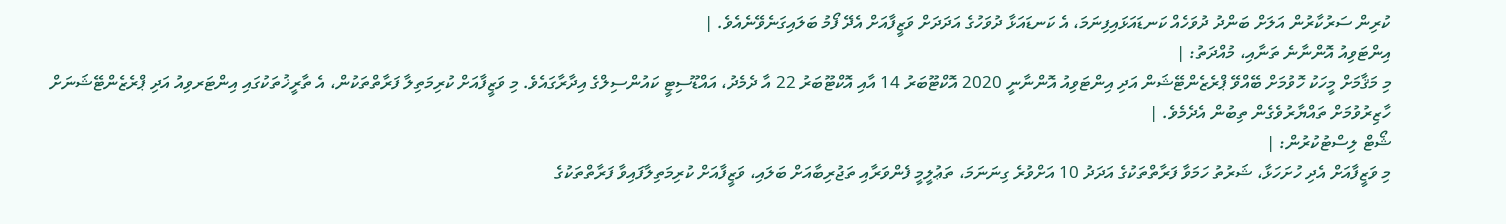ކުރިން ސަރުކާރުން އަލަށް ބަންދު ދުވަހެއް ކަނޑައަޅައިފިނަމަ، އެ ކަނޑައަޅާ ދުވަހުގެ އަދަދަށް ވަޒީފާއަށް އެދޭ ފޯމު ބަލައިގަނެވޭނެއެވެ. |
އިންޓަވިއު އޮންނާނެ ތަނާއި، މުއްދަތު: |
މި މަޤާމަށް މީހަކު ހޮވުމަށް ބޭއްވޭ ޕްރެޒެންޓޭޝަން އަދި އިންޓަވިއު އޮންނާނީ 2020 އޮކްޓޫބަރު 14 އާއި އޮކްޓޫބަރު 22 އާ ދެމެދު، އައްޑޫސިޓީ ކައުންސިލްގެ އިދާރާގައެވެ. މި ވަޒީފާއަށް ކުރިމަތިލާ ފަރާތްތަކުން، އެ ތާރީޚުތަކުގައި އިންޓަރވިއު އަދި ޕްރެޒެންޓޭޝަނަށް ހާޒިރުވުމަށް ތައްޔާރުވެގެން ތިބުން އެދެމެވެ. |
ޝޯޓް ލިސްޓުކުރުން: |
މި ވަޒީފާއަށް އެދި ހުށަހަޅާ، ޝަރުތު ހަމަވާ ފަރާތްތަކުގެ އަދަދު 10 އަށްވުރެ ގިނަނަމަ، ތަޢުލީމީ ފެންވަރާއި ތަޖުރިބާއަށް ބަލައި، ވަޒީފާއަށް ކުރިމަތިލާފައިވާ ފަރާތްތަކުގެ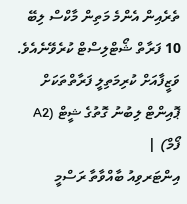ތެރެއިން އެންމެ މަތިން މާކްސް ލިބޭ 10 ފަރާތް ޝޯޓްލިސްޓް ކުރެވޭނެއެވެ.
ވަޒީފާއަށް ކުރިމަތިލީ ފަރާތްތަކަށް ޕޮއިންޓް ލިބުނު ގޮތުގެ ޝީޓް (A2 ފޯމް) |
އިންޓަރވިއު ބާއްވާތާ ރަސްމީ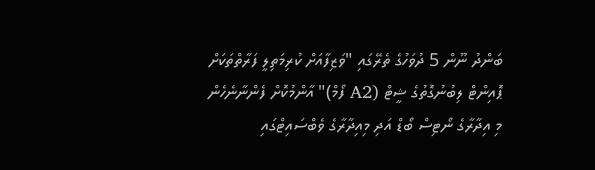ބަންދު ނޫން 5 ދުވަހުގެ ތެރޭގައި "ވަޒިފާއަށް ކުރިމަތިލީ ފަރާތްތަކަށް ޕޮއިންޓް ލިބުނުގޮތުގެ ޝީޓް (A2 ފޯމް)" އާންމުކޮށް ފެންނާނެހެން މި އިދާރާގެ ނޯޓިސް ބޯޑް އަދި މިއިދާރާގެ ވެބްސައިޓްގައި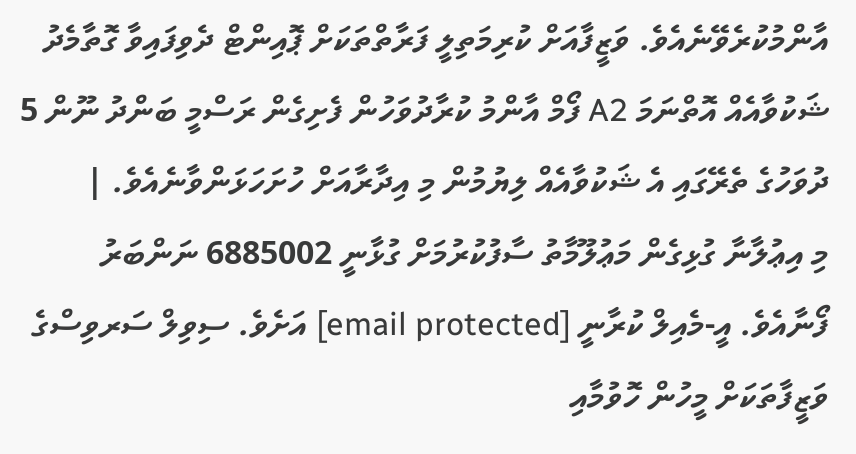އާންމުކުރެވޭނެއެވެ. ވަޒީފާއަށް ކުރިމަތިލީ ފަރާތްތަކަށް ޕޮއިންޓް ދެވިފައިވާ ގޮތާމެދު ޝަކުވާއެއް އޮތްނަމަ A2 ފޯމް އާންމު ކުރާދުވަހުން ފެށިގެން ރަސްމީ ބަންދު ނޫން 5 ދުވަހުގެ ތެރޭގައި އެ ޝަކުވާއެއް ލިޔުމުން މި އިދާރާއަށް ހުށަހަޅަންވާނެއެވެ. |
މި އިޢުލާނާ ގުޅިގެން މަޢުލޫމާތު ސާފުކުރުމަށް ގުޅާނީ 6885002 ނަންބަރު ފޯނާއެވެ. އީ-މެއިލް ކުރާނީ [email protected] އަށެވެ. ސިވިލް ސަރވިސްގެ ވަޒީފާތަކަށް މީހުން ހޮވުމާއި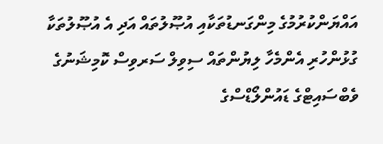އައްޔަންކުރުމުގެ މިންގަނޑުތަކާއި އުޞޫލުތައް އަދި އެ އުޞޫލުތަކާ ގުޅުންހުރި އެންމެހާ ލިޔުންތައް ސިވިލް ސަރވިސް ކޮމިޝަނުގެ ވެބްސައިޓްގެ ޑައުންލޯޑްސްގެ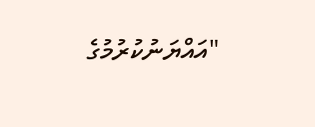"އައްޔަނުކުރުމުގެ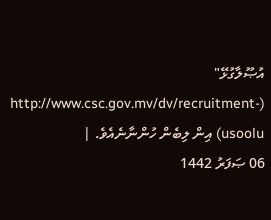އުޞޫލާގުޅޭ" (http://www.csc.gov.mv/dv/recruitment-usoolu) އިން ލިބެން ހުންނާނެއެވެ. |
06 ޞަފަރު 1442